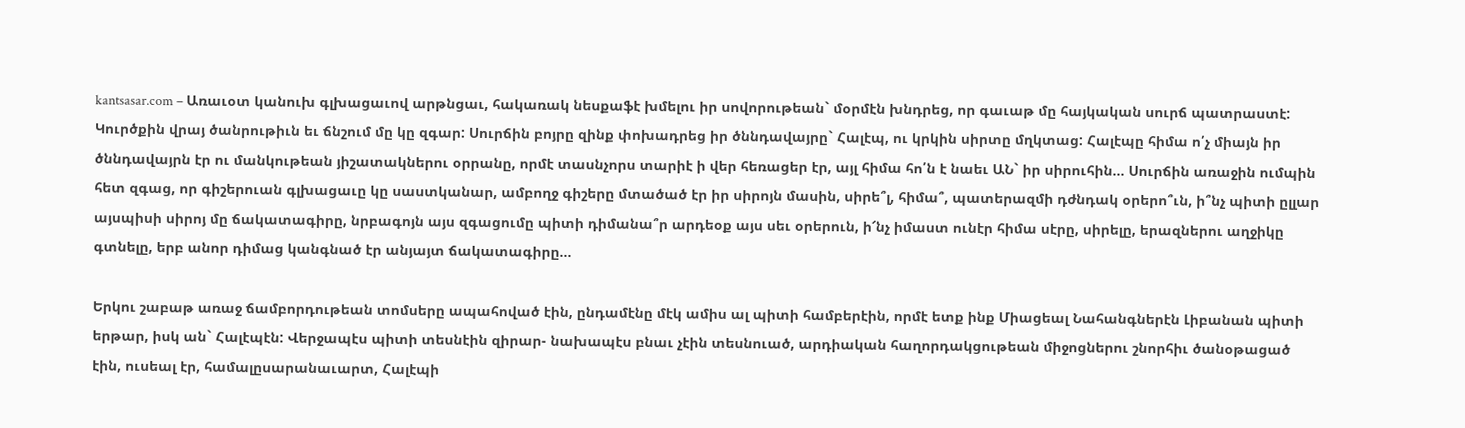kantsasar.com – Առաւօտ կանուխ գլխացաւով արթնցաւ, հակառակ նեսքաֆէ խմելու իր սովորութեան` մօրմէն խնդրեց, որ գաւաթ մը հայկական սուրճ պատրաստէ: Կուրծքին վրայ ծանրութիւն եւ ճնշում մը կը զգար: Սուրճին բոյրը զինք փոխադրեց իր ծննդավայրը` Հալէպ, ու կրկին սիրտը մղկտաց: Հալէպը հիմա ո՛չ միայն իր ծննդավայրն էր ու մանկութեան յիշատակներու օրրանը, որմէ տասնչորս տարիէ ի վեր հեռացեր էր, այլ հիմա հո՛ն է նաեւ ԱՆ` իր սիրուհին… Սուրճին առաջին ումպին հետ զգաց, որ գիշերուան գլխացաւը կը սաստկանար, ամբողջ գիշերը մտածած էր իր սիրոյն մասին, սիրե՞լ, հիմա՞, պատերազմի դժնդակ օրերո՞ւն, ի՞նչ պիտի ըլլար այսպիսի սիրոյ մը ճակատագիրը, նրբագոյն այս զգացումը պիտի դիմանա՞ր արդեօք այս սեւ օրերուն, ի՜նչ իմաստ ունէր հիմա սէրը, սիրելը, երազներու աղջիկը գտնելը, երբ անոր դիմաց կանգնած էր անյայտ ճակատագիրը…

Երկու շաբաթ առաջ ճամբորդութեան տոմսերը ապահոված էին, ընդամէնը մէկ ամիս ալ պիտի համբերէին, որմէ ետք ինք Միացեալ Նահանգներէն Լիբանան պիտի երթար, իսկ ան` Հալէպէն: Վերջապէս պիտի տեսնէին զիրար- նախապէս բնաւ չէին տեսնուած, արդիական հաղորդակցութեան միջոցներու շնորհիւ ծանօթացած էին, ուսեալ էր, համալըսարանաւարտ, Հալէպի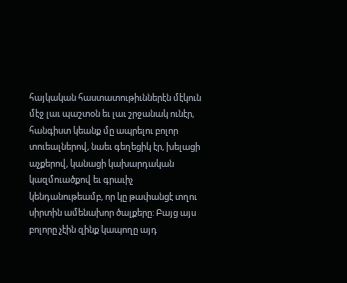հայկական հաստատութիւններէն մէկուն մէջ լաւ պաշտօն եւ լաւ շրջանակ ունէր, հանգիստ կեանք մը ապրելու բոլոր տուեալներով, նաեւ գեղեցիկ էր, խելացի աչքերով, կանացի կախարդական կազմուածքով եւ գրաւիչ կենդանութեամբ, որ կը թափանցէ տղու սիրտին ամենախոր ծալքերը: Բայց այս բոլորը չէին զինք կապողը այդ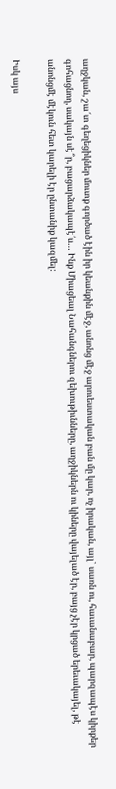աղջկան, շա՜տ գեղեցիկներ մուտք գործած էին իր կեանքին մէջ, անոնց մէջ արուեստական բան մը կար, ոչ իրական, այլ` սառն ու, հաւանաբար, պարզապէս կիրքեր գոհացնող, սակայն սէ՞ր, բացարձակապէ՛ս… Ինք Միացեալ Նահանգներու զեխութիւնները, աղջիկներն ու կիները վայելած էր, բայց չէր կրցած երեւակայել, թէ անոնցմէ մէկուն հետ կարելի էր ընտանիք կազմել:

Իսկ այս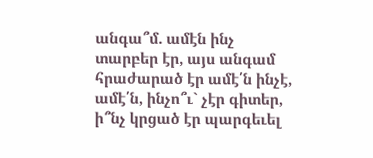անգա՞մ. ամէն ինչ տարբեր էր, այս անգամ հրաժարած էր ամէ՛ն ինչէ, ամէ՛ն, ինչո՞ւ` չէր գիտեր, ի՞նչ կրցած էր պարգեւել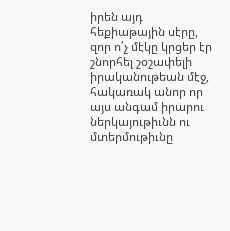իրեն այդ հեքիաթային սէրը, զոր ո՛չ մէկը կրցեր էր շնորհել շօշափելի իրականութեան մէջ, հակառակ անոր որ այս անգամ իրարու ներկայութիւնն ու մտերմութիւնը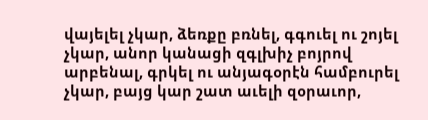վայելել չկար, ձեռքը բռնել, գգուել ու շոյել չկար, անոր կանացի զգլխիչ բոյրով արբենալ, գրկել ու անյագօրէն համբուրել չկար, բայց կար շատ աւելի զօրաւոր,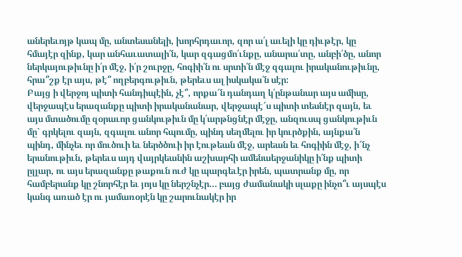աներեւոյթ կապ մը, անտեսանելի, խորհրդաւոր, զոր ա՛լ աւելի կը դիւթէր, կը հմայէր զինք, կար անհաւատալի՛ն, կար զգացմո՛ւնքը, անարա՛տը, անբի՛ծը, անոր ներկայութիւնը ի՛ր մէջ, ի՛ր շուրջը, հոգիի՛ն ու սրտի՛ն մէջ զգալու իրականութիւնը, հրա՞շք էր այս, թէ՞ ողբերգութիւն, թերեւս ալ իսկակա՛ն սէր:
Բայց ի վերջոյ պիտի հանդիպէին, չէ՞, որքա՜ն դանդաղ կ՛ընթանար այս ամիսը, վերջապէս երազանքը պիտի իրականանար, վերջապէ՜ս պիտի տեսնէր զայն, եւ այս մտածումը զօրաւոր ցանկութիւն մը կ՛արթնցնէր մէջը, անզուսպ ցանկութիւն մը` գրկելու զայն, զգալու անոր հպումը, պինդ սեղմելու իր կուրծքին, այնքա՛ն պինդ, մինչեւ որ մուծուի եւ ներծծուի իր էութեան մէջ, արեան եւ հոգիին մէջ, ի՜նչ երանութիւն, թերեւս այդ վայրկեանին աշխարհի ամենաերջանիկը ի՛նք պիտի ըլլար, ու այս երազանքը թաքուն ուժ կը պարգեւէր իրեն, պատրանք մը, որ համբերանք կը շնորհէր եւ յոյս կը ներշնչէր… բայց ժամանակի սլաքը ինչո՞ւ այսպէս կանգ առած էր ու յամառօրէն կը շարունակէր իր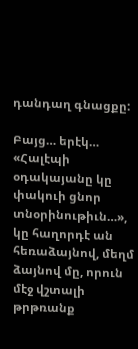դանդաղ գնացքը:

Բայց… երէկ… «Հալէպի օդակայանը կը փակուի ցնոր տնօրինութիւն…», կը հաղորդէ ան հեռաձայնով, մեղմ ձայնով մը, որուն մէջ վշտալի թրթռանք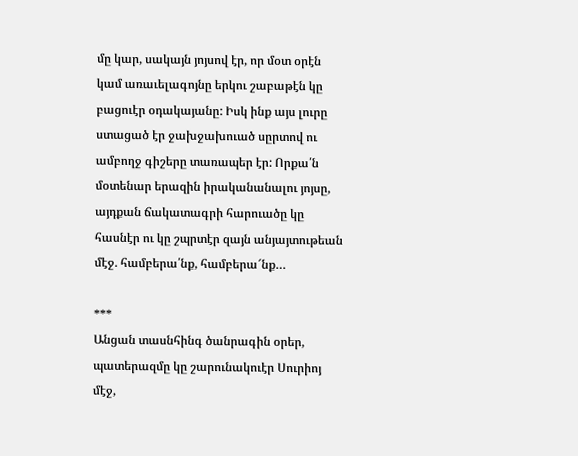մը կար, սակայն յոյսով էր, որ մօտ օրէն կամ առաւելագոյնը երկու շաբաթէն կը բացուէր օդակայանը: Իսկ ինք այս լուրը ստացած էր ջախջախուած սըրտով ու ամբողջ գիշերը տառապեր էր: Որքա՛ն մօտենար երազին իրականանալու յոյսը, այդքան ճակատագրի հարուածը կը հասնէր ու կը շպրտէր զայն անյայտութեան մէջ. համբերա՛նք, համբերա՜նք…

***
Անցան տասնհինգ ծանրագին օրեր, պատերազմը կը շարունակուէր Սուրիոյ մէջ,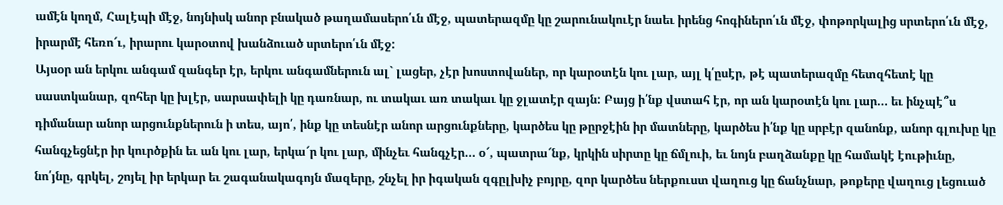ամէն կողմ, Հալէպի մէջ, նոյնիսկ անոր բնակած թաղամասերո՛ւն մէջ, պատերազմը կը շարունակուէր նաեւ իրենց հոգիներո՛ւն մէջ, փոթորկալից սրտերո՛ւն մէջ, իրարմէ հեռո՜ւ, իրարու կարօտով խանձուած սրտերո՛ւն մէջ:
Այսօր ան երկու անգամ զանգեր էր, երկու անգամներուն ալ` լացեր, չէր խոստովաներ, որ կարօտէն կու լար, այլ կ՛ըսէր, թէ պատերազմը հետզհետէ կը սաստկանար, զոհեր կը խլէր, սարսափելի կը դառնար, ու տակաւ առ տակաւ կը ջլատէր զայն: Բայց ի՛նք վստահ էր, որ ան կարօտէն կու լար… եւ ինչպէ՞ս դիմանար անոր արցունքներուն ի տես, այո՛, ինք կը տեսնէր անոր արցունքները, կարծես կը թըրջէին իր մատները, կարծես ի՛նք կը սրբէր զանոնք, անոր գլուխը կը հանգչեցնէր իր կուրծքին եւ ան կու լար, երկա՜ր կու լար, մինչեւ հանգչէր… օ՜, պատրա՜նք, կրկին սիրտը կը ճմլուի, եւ նոյն բաղձանքը կը համակէ էութիւնը, նո՛յնը, գրկել, շոյել իր երկար եւ շագանակագոյն մազերը, շնչել իր իգական զգըլխիչ բոյրը, զոր կարծես ներքուստ վաղուց կը ճանչնար, թոքերը վաղուց լեցուած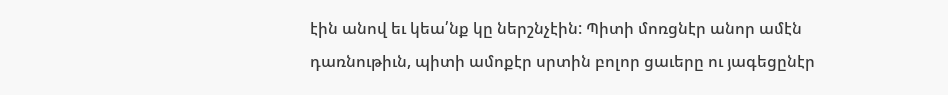էին անով եւ կեա՛նք կը ներշնչէին: Պիտի մոռցնէր անոր ամէն դառնութիւն, պիտի ամոքէր սրտին բոլոր ցաւերը ու յագեցընէր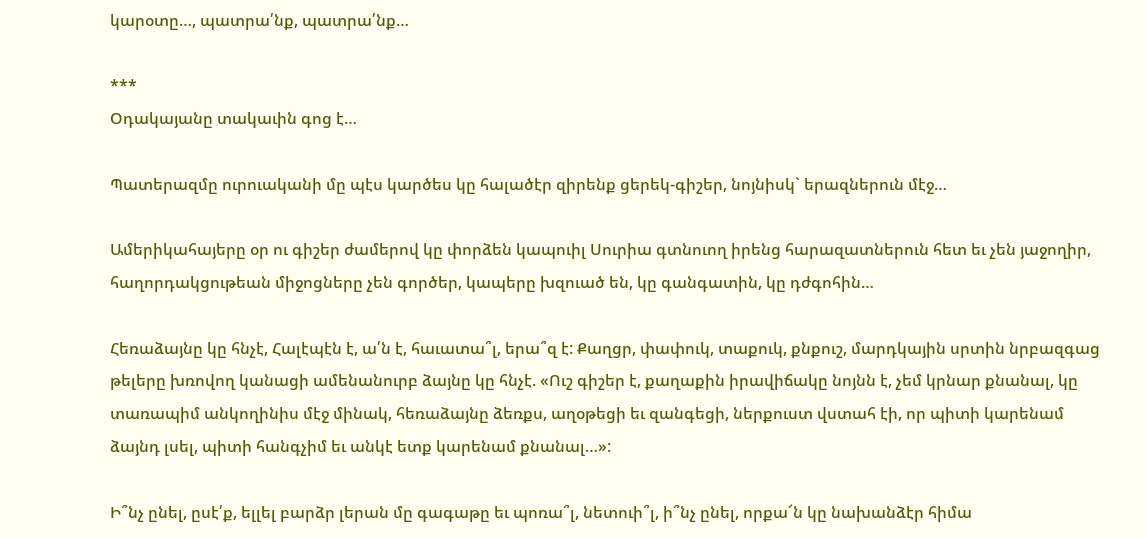կարօտը…, պատրա՛նք, պատրա՛նք…

***
Օդակայանը տակաւին գոց է…

Պատերազմը ուրուականի մը պէս կարծես կը հալածէր զիրենք ցերեկ-գիշեր, նոյնիսկ` երազներուն մէջ…

Ամերիկահայերը օր ու գիշեր ժամերով կը փորձեն կապուիլ Սուրիա գտնուող իրենց հարազատներուն հետ եւ չեն յաջողիր, հաղորդակցութեան միջոցները չեն գործեր, կապերը խզուած են, կը գանգատին, կը դժգոհին…

Հեռաձայնը կը հնչէ, Հալէպէն է, ա՛ն է, հաւատա՞լ, երա՞զ է: Քաղցր, փափուկ, տաքուկ, քնքուշ, մարդկային սրտին նրբազգաց թելերը խռովող կանացի ամենանուրբ ձայնը կը հնչէ. «Ուշ գիշեր է, քաղաքին իրավիճակը նոյնն է, չեմ կրնար քնանալ, կը տառապիմ անկողինիս մէջ մինակ, հեռաձայնը ձեռքս, աղօթեցի եւ զանգեցի, ներքուստ վստահ էի, որ պիտի կարենամ ձայնդ լսել, պիտի հանգչիմ եւ անկէ ետք կարենամ քնանալ…»:

Ի՞նչ ընել, ըսէ՛ք, ելլել բարձր լերան մը գագաթը եւ պոռա՞լ, նետուի՞լ, ի՞նչ ընել, որքա՜ն կը նախանձէր հիմա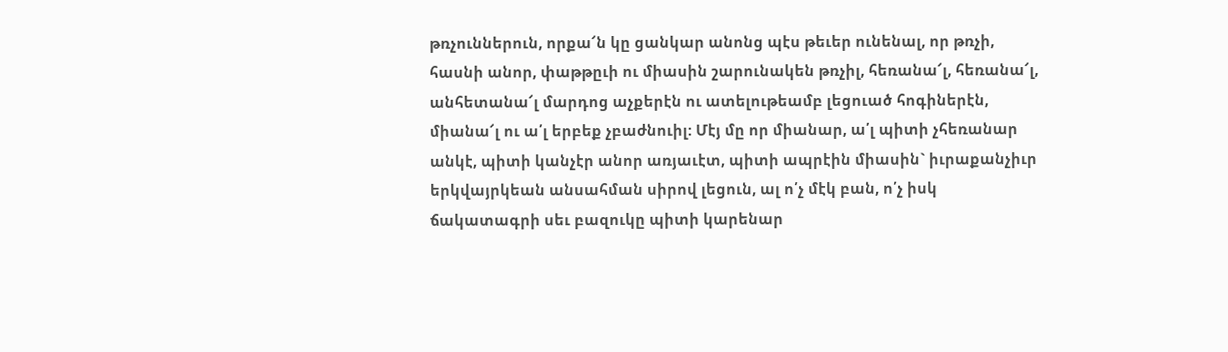թռչուններուն, որքա՜ն կը ցանկար անոնց պէս թեւեր ունենալ, որ թռչի, հասնի անոր, փաթթըւի ու միասին շարունակեն թռչիլ, հեռանա՜լ, հեռանա՜լ, անհետանա՜լ մարդոց աչքերէն ու ատելութեամբ լեցուած հոգիներէն, միանա՜լ ու ա՛լ երբեք չբաժնուիլ: Մէյ մը որ միանար, ա՛լ պիտի չհեռանար անկէ, պիտի կանչէր անոր առյաւէտ, պիտի ապրէին միասին` իւրաքանչիւր երկվայրկեան անսահման սիրով լեցուն, ալ ո՛չ մէկ բան, ո՛չ իսկ ճակատագրի սեւ բազուկը պիտի կարենար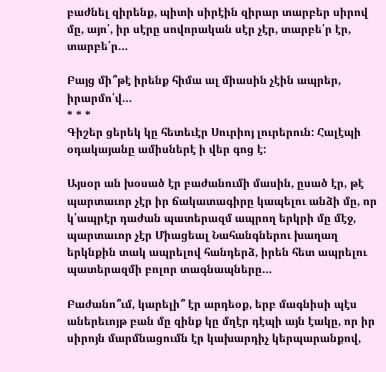բաժնել զիրենք, պիտի սիրէին զիրար տարբեր սիրով մը, այո՛, իր սէրը սովորական սէր չէր, տարբե՛ր էր, տարբե՛ր…

Բայց մի՞թէ իրենք հիմա ալ միասին չէին ապրեր, իրարմո՛վ…
* * *
Գիշեր ցերեկ կը հետեւէր Սուրիոյ լուրերուն: Հալէպի օդակայանը ամիսներէ ի վեր գոց է:

Այսօր ան խօսած էր բաժանումի մասին, ըսած էր, թէ պարտաւոր չէր իր ճակատագիրը կապելու անձի մը, որ կ՛ապրէր դաժան պատերազմ ապրող երկրի մը մէջ, պարտաւոր չէր Միացեալ Նահանգներու խաղաղ երկնքին տակ ապրելով հանդերձ, իրեն հետ ապրելու պատերազմի բոլոր տագնապները…

Բաժանո՞ւմ, կարելի՞ էր արդեօք, երբ մագնիսի պէս աներեւոյթ բան մը զինք կը մղէր դէպի այն էակը, որ իր սիրոյն մարմնացումն էր կախարդիչ կերպարանքով,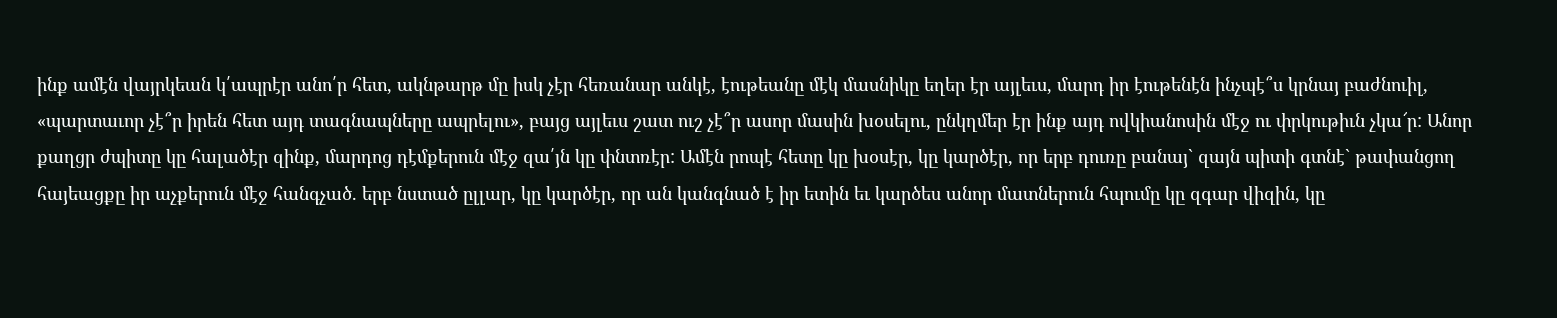ինք ամէն վայրկեան կ՛ապրէր անո՛ր հետ, ակնթարթ մը իսկ չէր հեռանար անկէ, էութեանը մէկ մասնիկը եղեր էր այլեւս, մարդ իր էութենէն ինչպէ՞ս կրնայ բաժնուիլ, «պարտաւոր չէ՞ր իրեն հետ այդ տագնապները ապրելու», բայց այլեւս շատ ուշ չէ՞ր ասոր մասին խօսելու, ընկղմեր էր ինք այդ ովկիանոսին մէջ ու փրկութիւն չկա՜ր: Անոր քաղցր ժպիտը կը հալածէր զինք, մարդոց դէմքերուն մէջ զա՛յն կը փնտռէր: Ամէն րոպէ հետը կը խօսէր, կը կարծէր, որ երբ դուռը բանայ` զայն պիտի գտնէ` թափանցող հայեացքը իր աչքերուն մէջ հանգչած. երբ նստած ըլլար, կը կարծէր, որ ան կանգնած է իր ետին եւ կարծես անոր մատներուն հպումը կը զգար վիզին, կը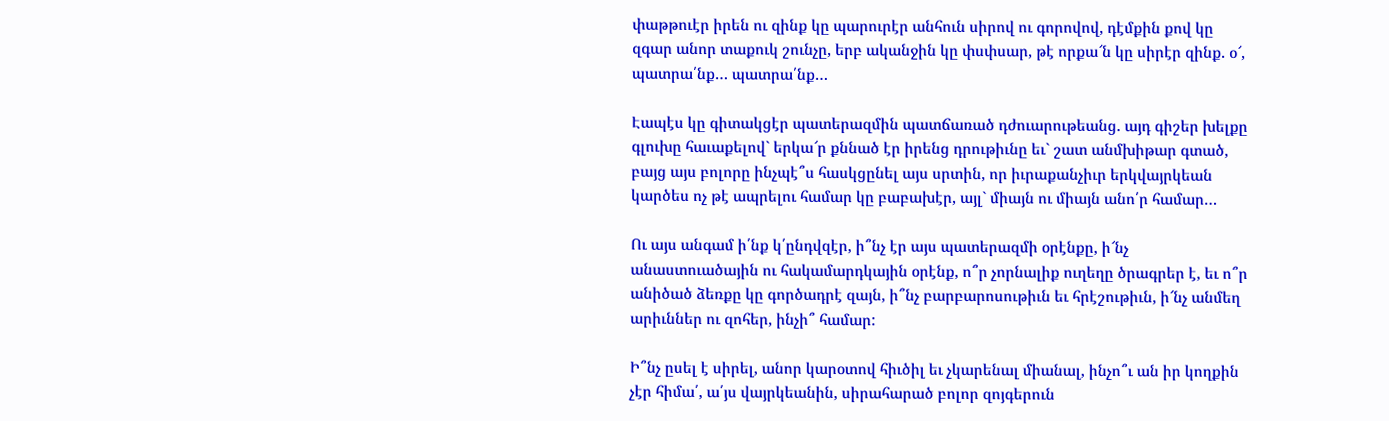փաթթուէր իրեն ու զինք կը պարուրէր անհուն սիրով ու գորովով, դէմքին քով կը զգար անոր տաքուկ շունչը, երբ ականջին կը փսփսար, թէ որքա՜ն կը սիրէր զինք. օ՜, պատրա՛նք… պատրա՛նք…

Էապէս կը գիտակցէր պատերազմին պատճառած դժուարութեանց. այդ գիշեր խելքը գլուխը հաւաքելով` երկա՜ր քննած էր իրենց դրութիւնը եւ` շատ անմխիթար գտած, բայց այս բոլորը ինչպէ՞ս հասկցընել այս սրտին, որ իւրաքանչիւր երկվայրկեան կարծես ոչ թէ ապրելու համար կը բաբախէր, այլ` միայն ու միայն անո՛ր համար…

Ու այս անգամ ի՛նք կ՛ընդվզէր, ի՞նչ էր այս պատերազմի օրէնքը, ի՜նչ անաստուածային ու հակամարդկային օրէնք, ո՞ր չորնալիք ուղեղը ծրագրեր է, եւ ո՞ր անիծած ձեռքը կը գործադրէ զայն, ի՞նչ բարբարոսութիւն եւ հրէշութիւն, ի՜նչ անմեղ արիւններ ու զոհեր, ինչի՞ համար:

Ի՞նչ ըսել է սիրել, անոր կարօտով հիւծիլ եւ չկարենալ միանալ, ինչո՞ւ ան իր կողքին չէր հիմա՛, ա՛յս վայրկեանին, սիրահարած բոլոր զոյգերուն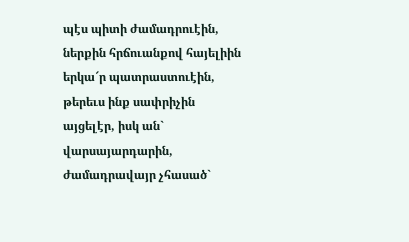պէս պիտի ժամադրուէին, ներքին հրճուանքով հայելիին երկա՜ր պատրաստուէին, թերեւս ինք սափրիչին այցելէր, իսկ ան` վարսայարդարին, ժամադրավայր չհասած`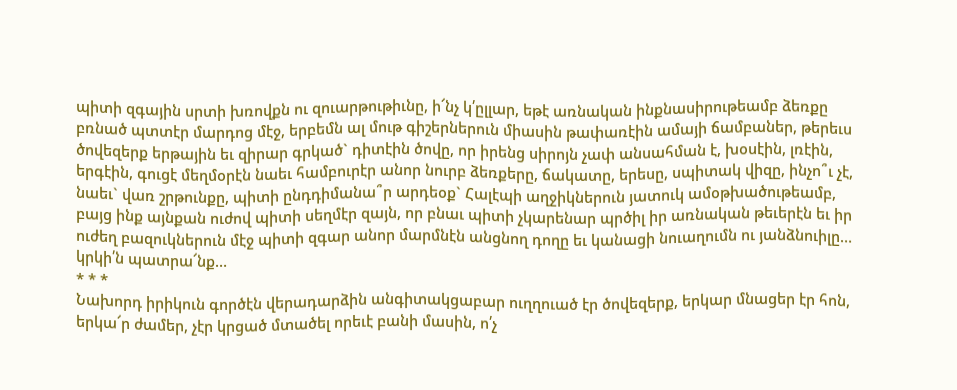պիտի զգային սրտի խռովքն ու զուարթութիւնը, ի՜նչ կ՛ըլլար, եթէ առնական ինքնասիրութեամբ ձեռքը բռնած պտտէր մարդոց մէջ, երբեմն ալ մութ գիշերներուն միասին թափառէին ամայի ճամբաներ, թերեւս ծովեզերք երթային եւ զիրար գրկած` դիտէին ծովը, որ իրենց սիրոյն չափ անսահման է, խօսէին, լռէին, երգէին, գուցէ մեղմօրէն նաեւ համբուրէր անոր նուրբ ձեռքերը, ճակատը, երեսը, սպիտակ վիզը, ինչո՞ւ չէ, նաեւ` վառ շրթունքը, պիտի ընդդիմանա՞ր արդեօք` Հալէպի աղջիկներուն յատուկ ամօթխածութեամբ, բայց ինք այնքան ուժով պիտի սեղմէր զայն, որ բնաւ պիտի չկարենար պրծիլ իր առնական թեւերէն եւ իր ուժեղ բազուկներուն մէջ պիտի զգար անոր մարմնէն անցնող դողը եւ կանացի նուաղումն ու յանձնուիլը… կրկի՛ն պատրա՜նք…
* * *
Նախորդ իրիկուն գործէն վերադարձին անգիտակցաբար ուղղուած էր ծովեզերք, երկար մնացեր էր հոն, երկա՜ր ժամեր, չէր կրցած մտածել որեւէ բանի մասին, ո՛չ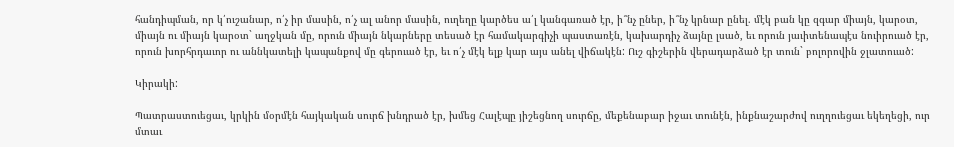հանդիպման, որ կ՛ուշանար, ո՛չ իր մասին, ո՛չ ալ անոր մասին, ուղեղը կարծես ա՛լ կանգառած էր, ի՞նչ ըներ, ի՞նչ կրնար ընել. մէկ բան կը զգար միայն, կարօտ, միայն ու միայն կարօտ` աղջկան մը, որուն միայն նկարները տեսած էր համակարգիչի պաստառէն, կախարդիչ ձայնը լսած, եւ որուն յաւիտենապէս նուիրուած էր, որուն խորհրդաւոր ու աննկատելի կապանքով մը գերուած էր, եւ ո՛չ մէկ ելք կար այս անել վիճակէն: Ուշ գիշերին վերադարձած էր տուն` բոլորովին ջլատուած:

Կիրակի:

Պատրաստուեցաւ, կրկին մօրմէն հայկական սուրճ խնդրած էր, խմեց Հալէպը յիշեցնող սուրճը, մեքենաբար իջաւ տունէն, ինքնաշարժով ուղղուեցաւ եկեղեցի, ուր մտաւ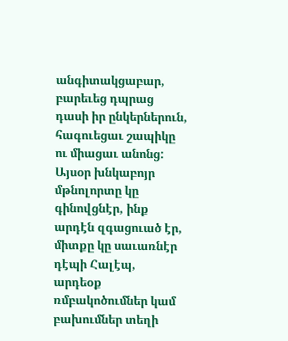անգիտակցաբար, բարեւեց դպրաց դասի իր ընկերներուն, հագուեցաւ շապիկը ու միացաւ անոնց: Այսօր խնկաբոյր մթնոլորտը կը գինովցնէր, ինք արդէն զգացուած էր, միտքը կը սաւառնէր դէպի Հալէպ, արդեօք ռմբակոծումներ կամ բախումներ տեղի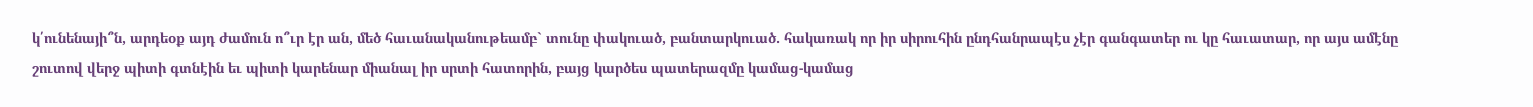կ՛ունենայի՞ն, արդեօք այդ ժամուն ո՞ւր էր ան, մեծ հաւանականութեամբ` տունը փակուած, բանտարկուած. հակառակ որ իր սիրուհին ընդհանրապէս չէր գանգատեր ու կը հաւատար, որ այս ամէնը շուտով վերջ պիտի գտնէին եւ պիտի կարենար միանալ իր սրտի հատորին, բայց կարծես պատերազմը կամաց-կամաց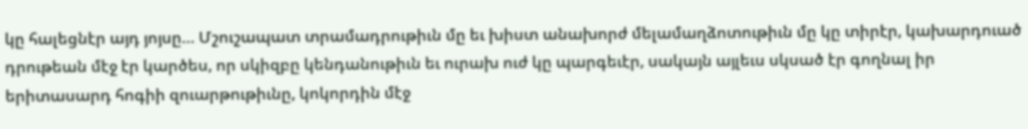կը հալեցնէր այդ յոյսը… Մշուշապատ տրամադրութիւն մը եւ խիստ անախորժ մելամաղձոտութիւն մը կը տիրէր, կախարդուած դրութեան մէջ էր կարծես, որ սկիզբը կենդանութիւն եւ ուրախ ուժ կը պարգեւէր, սակայն այլեւս սկսած էր գողնալ իր երիտասարդ հոգիի զուարթութիւնը, կոկորդին մէջ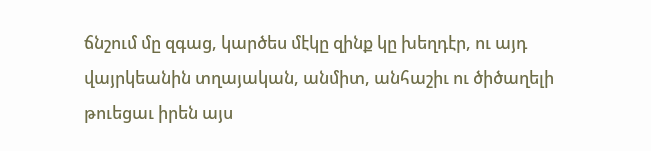ճնշում մը զգաց, կարծես մէկը զինք կը խեղդէր, ու այդ վայրկեանին տղայական, անմիտ, անհաշիւ ու ծիծաղելի թուեցաւ իրեն այս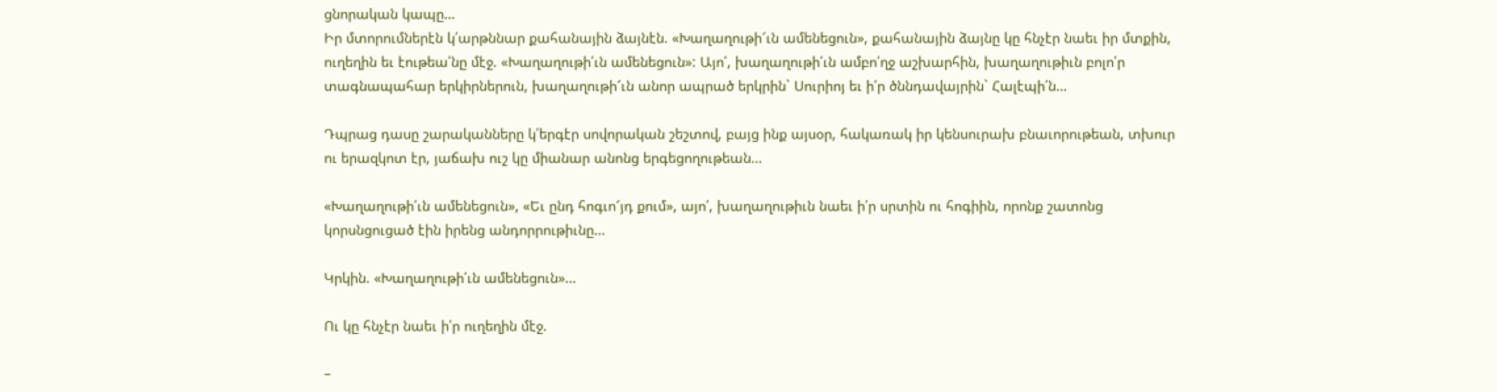ցնորական կապը…
Իր մտորումներէն կ՛արթննար քահանային ձայնէն. «Խաղաղութի՜ւն ամենեցուն», քահանային ձայնը կը հնչէր նաեւ իր մտքին, ուղեղին եւ էութեա՛նը մէջ. «Խաղաղութի՛ւն ամենեցուն»: Այո՛, խաղաղութի՛ւն ամբո՛ղջ աշխարհին, խաղաղութիւն բոլո՛ր տագնապահար երկիրներուն, խաղաղութի՜ւն անոր ապրած երկրին` Սուրիոյ եւ ի՛ր ծննդավայրին` Հալէպի՛ն…

Դպրաց դասը շարականները կ՛երգէր սովորական շեշտով, բայց ինք այսօր, հակառակ իր կենսուրախ բնաւորութեան, տխուր ու երազկոտ էր, յաճախ ուշ կը միանար անոնց երգեցողութեան…

«Խաղաղութի՛ւն ամենեցուն», «Եւ ընդ հոգւո՜յդ քում», այո՛, խաղաղութիւն նաեւ ի՛ր սրտին ու հոգիին, որոնք շատոնց կորսնցուցած էին իրենց անդորրութիւնը…

Կրկին. «Խաղաղութի՛ւն ամենեցուն»…

Ու կը հնչէր նաեւ ի՛ր ուղեղին մէջ.

–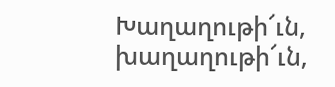Խաղաղութի՜ւն, խաղաղութի՜ւն,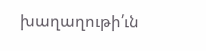խաղաղութի՛ւն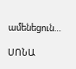ամենեցուն…

ՍՈՆԱ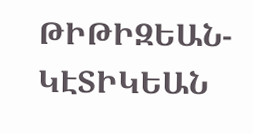ԹԻԹԻԶԵԱՆ-ԿԷՏԻԿԵԱՆ